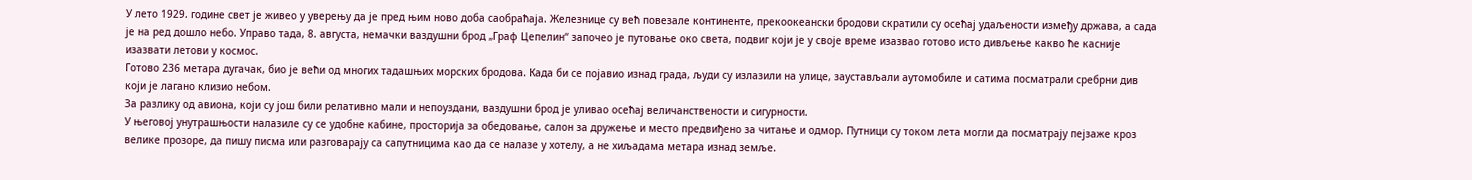У лето 1929. године свет је живео у уверењу да је пред њим ново доба саобраћаја. Железнице су већ повезале континенте, прекоокеански бродови скратили су осећај удаљености између држава, а сада је на ред дошло небо. Управо тада, 8. августа, немачки ваздушни брод „Граф Цепелин“ започео је путовање око света, подвиг који је у своје време изазвао готово исто дивљење какво ће касније изазвати летови у космос.
Готово 236 метара дугачак, био је већи од многих тадашњих морских бродова. Када би се појавио изнад града, људи су излазили на улице, заустављали аутомобиле и сатима посматрали сребрни див који је лагано клизио небом.
За разлику од авиона, који су још били релативно мали и непоуздани, ваздушни брод је уливао осећај величанствености и сигурности.
У његовој унутрашњости налазиле су се удобне кабине, просторија за обедовање, салон за дружење и место предвиђено за читање и одмор. Путници су током лета могли да посматрају пејзаже кроз велике прозоре, да пишу писма или разговарају са сапутницима као да се налазе у хотелу, а не хиљадама метара изнад земље.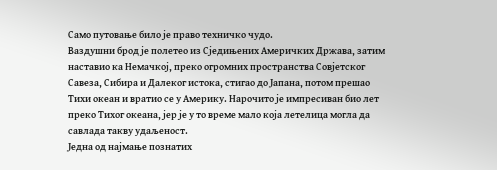Само путовање било је право техничко чудо.
Ваздушни брод је полетео из Сједињених Америчких Држава, затим наставио ка Немачкој, преко огромних пространства Совјетског Савеза, Сибира и Далеког истока, стигао до Јапана, потом прешао Тихи океан и вратио се у Америку. Нарочито је импресиван био лет преко Тихог океана, јер је у то време мало која летелица могла да савлада такву удаљеност.
Једна од најмање познатих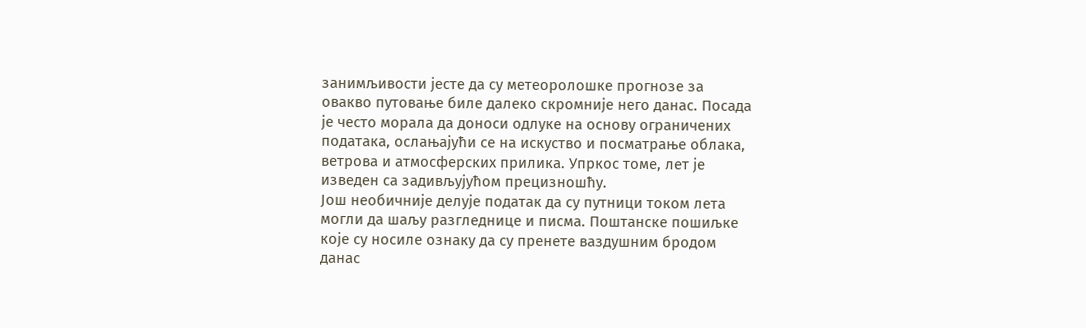занимљивости јесте да су метеоролошке прогнозе за овакво путовање биле далеко скромније него данас. Посада је често морала да доноси одлуке на основу ограничених података, ослањајући се на искуство и посматрање облака, ветрова и атмосферских прилика. Упркос томе, лет је изведен са задивљујућом прецизношћу.
Још необичније делује податак да су путници током лета могли да шаљу разгледнице и писма. Поштанске пошиљке које су носиле ознаку да су пренете ваздушним бродом данас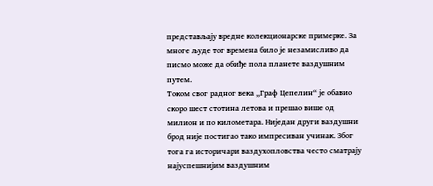представљају вредне колекционарске примерке. За многе људе тог времена било је незамисливо да писмо може да обиђе пола планете ваздушним путем.
Током свог радног века „Граф Цепелин“ је обавио скоро шест стотина летова и прешао више од милион и по километара. Ниједан други ваздушни брод није постигао тако импресиван учинак. Због тога га историчари ваздухопловства често сматрају најуспешнијим ваздушним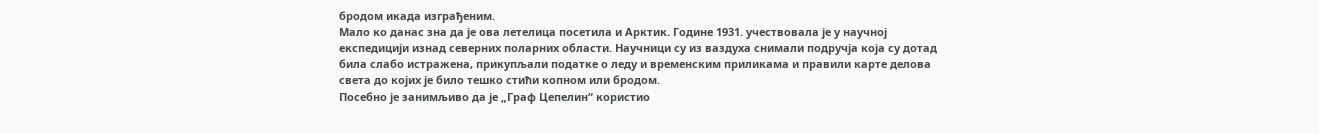бродом икада изграђеним.
Мало ко данас зна да је ова летелица посетила и Арктик. Године 1931. учествовала је у научној експедицији изнад северних поларних области. Научници су из ваздуха снимали подручја која су дотад била слабо истражена, прикупљали податке о леду и временским приликама и правили карте делова света до којих је било тешко стићи копном или бродом.
Посебно је занимљиво да је „Граф Цепелин“ користио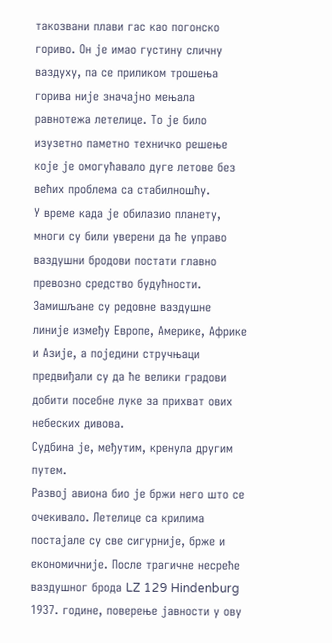такозвани плави гас као погонско гориво. Он је имао густину сличну ваздуху, па се приликом трошења горива није значајно мењала равнотежа летелице. То је било изузетно паметно техничко решење које је омогућавало дуге летове без већих проблема са стабилношћу.
У време када је обилазио планету, многи су били уверени да ће управо ваздушни бродови постати главно превозно средство будућности. Замишљане су редовне ваздушне линије између Европе, Америке, Африке и Азије, а поједини стручњаци предвиђали су да ће велики градови добити посебне луке за прихват ових небеских дивова.
Судбина је, међутим, кренула другим путем.
Развој авиона био је бржи него што се очекивало. Летелице са крилима постајале су све сигурније, брже и економичније. После трагичне несреће ваздушног брода LZ 129 Hindenburg 1937. године, поверење јавности у ову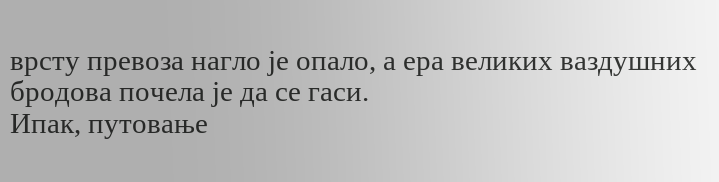врсту превоза нагло је опало, а ера великих ваздушних бродова почела је да се гаси.
Ипак, путовање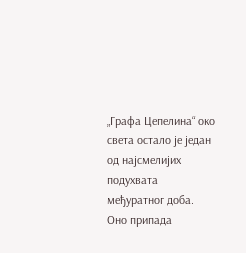„Графа Цепелина“ око света остало је један од најсмелијих подухвата међуратног доба. Оно припада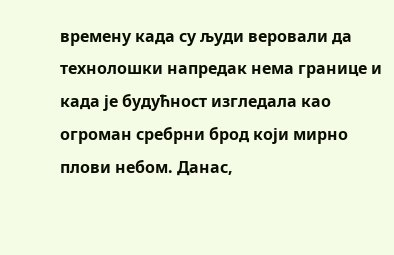времену када су људи веровали да технолошки напредак нема границе и када је будућност изгледала као огроман сребрни брод који мирно плови небом. Данас,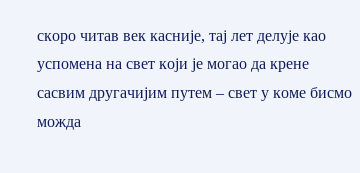скоро читав век касније, тај лет делује као успомена на свет који је могао да крене сасвим другачијим путем – свет у коме бисмо можда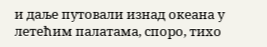и даље путовали изнад океана у летећим палатама, споро, тихо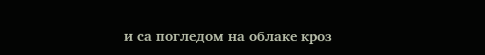и са погледом на облаке кроз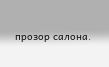прозор салона.